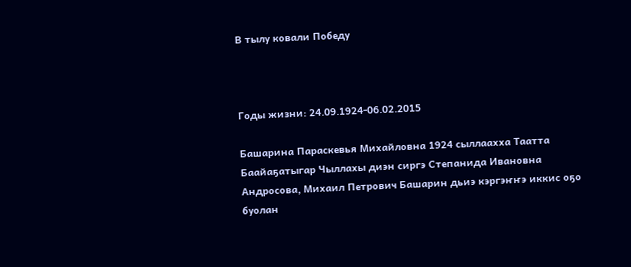В тылу ковали Победу



Годы жизни: 24.09.1924-06.02.2015

Башарина Параскевья Михайловна 1924 сыллаахха Таатта Баайаҕатыгар Чыллахы диэн сиргэ Степанида Ивановна Андросова, Михаил Петрович Башарин дьиэ кэргэҥҥэ иккис оҕо буолан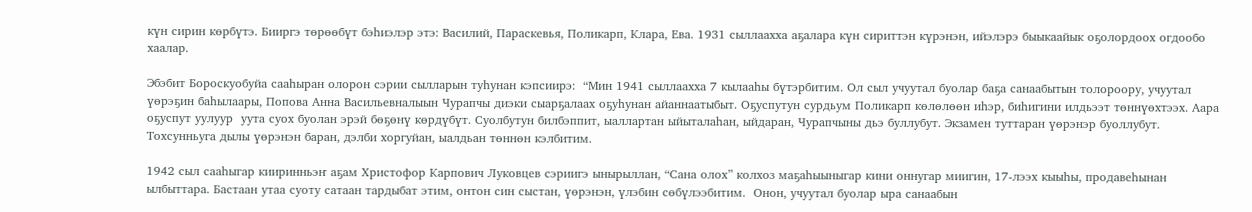күн сирин көрбүтэ. Бииргэ төрөөбүт бэһиэлэр этэ: Василий, Параскевья, Поликарп, Клара, Ева. 1931 сыллаахха аҕалара күн сириттэн күрэнэн, ийэлэрэ быыкаайык оҕолордоох огдообо хаалар.

Эбэбит Бороскуобуйа сааһыран олорон сэрии сылларын туһунан кэпсиирэ:  “Мин 1941 сыллаахха 7 кылааһы бүтэрбитим. Ол сыл учуутал буолар баҕа санаабытын толороору, учуутал үөрэҕин баһылаары, Попова Анна Васильевналыын Чурапчы диэки сыарҕалаах оҕуһунан айаннаатыбыт. Оҕуспутун сурдьум Поликарп көлөлөөн иһэр, биһигини илдьээт төннүөхтээх. Аара оҕуспут уулуур  уута суох буолан эрэй бөҕөнү көрдүбүт. Суолбутун билбэппит, ыаллартан ыйыталаһан, ыйдаран, Чурапчыны дьэ буллубут. Экзамен туттаран үөрэнэр буоллубут. Тохсунньуга дылы үөрэнэн баран, дэлби хоргуйан, ыалдьан төннөн кэлбитим.

1942 сыл сааһыгар кииринньэҥ аҕам Христофор Карпович Луковцев сэриигэ ынырыллан, “Сана олох” колхоз маҕаһыыныгар кини оннугар миигин, 17-лээх кыыһы, продавеһынан ылбыттара. Бастаан утаа суоту сатаан тардыбат этим, онтон син сыстан, үөрэнэн, үлэбин сөбүлээбитим.  Онон, учуутал буолар ыра санаабын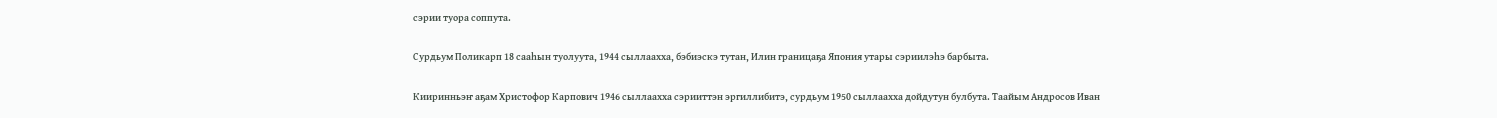сэрии туора соппута.

Сурдьум Поликарп 18 сааһын туолуута, 1944 сыллаахха, бэбиэскэ тутан, Илин границаҕа Япония утары сэриилэһэ барбыта.

Кииринньэҥ аҕам Христофор Карпович 1946 сыллаахха сэрииттэн эргиллибитэ, сурдьум 1950 сыллаахха дойдутун булбута. Таайым Андросов Иван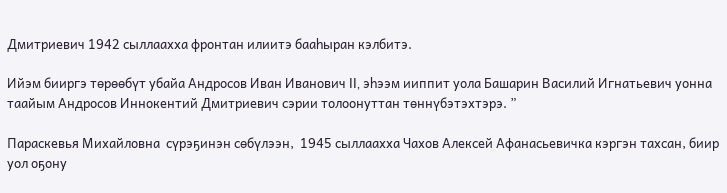Дмитриевич 1942 сыллаахха фронтан илиитэ бааһыран кэлбитэ.

Ийэм бииргэ төрөөбүт убайа Андросов Иван Иванович II, эһээм ииппит уола Башарин Василий Игнатьевич уонна таайым Андросов Иннокентий Дмитриевич сэрии толоонуттан төннүбэтэхтэрэ. ”

Параскевья Михайловна  сүрэҕинэн сөбүлээн,  1945 сыллаахха Чахов Алексей Афанасьевичка кэргэн тахсан, биир уол оҕону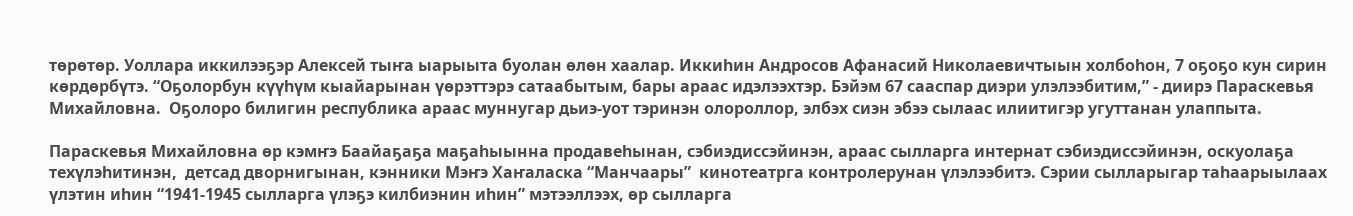төрөтөр. Уоллара иккилээҕэр Алексей тыҥа ыарыыта буолан өлөн хаалар. Иккиһин Андросов Афанасий Николаевичтыын холбоһон, 7 оҕоҕо кун сирин көрдөрбүтэ. “Оҕолорбун күүһүм кыайарынан үөрэттэрэ сатаабытым, бары араас идэлээхтэр. Бэйэм 67 сааспар диэри улэлээбитим,” - диирэ Параскевья Михайловна.  Оҕолоро билигин республика араас муннугар дьиэ-уот тэринэн олороллор, элбэх сиэн эбээ сылаас илиитигэр угуттанан улаппыта.

Параскевья Михайловна өр кэмҥэ Баайаҕаҕа маҕаһыынна продавеһынан, сэбиэдиссэйинэн, араас сылларга интернат сэбиэдиссэйинэн, оскуолаҕа техүлэһитинэн,  детсад дворнигынан, кэнники Мэҥэ Хаҥаласка “Манчаары”  кинотеатрга контролерунан үлэлээбитэ. Сэрии сылларыгар таһаарыылаах үлэтин иһин “1941-1945 сылларга үлэҕэ килбиэнин иһин” мэтээллээх, өр сылларга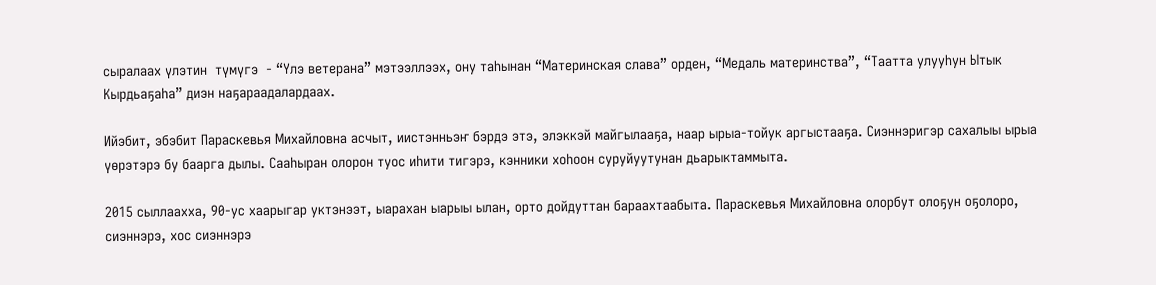сыралаах үлэтин  түмүгэ  - “Үлэ ветерана” мэтээллээх, ону таһынан “Материнская слава” орден, “Медаль материнства”, “Таатта улууһун Ытык Кырдьаҕаһа” диэн наҕараадалардаах.

Ийэбит, эбэбит Параскевья Михайловна асчыт, иистэнньэҥ бэрдэ этэ, элэккэй майгылааҕа, наар ырыа-тойук аргыстааҕа. Сиэннэригэр сахалыы ырыа үөрэтэрэ бу баарга дылы. Сааһыран олорон туос иһити тигэрэ, кэнники хоһоон суруйуутунан дьарыктаммыта.

2015 сыллаахха, 90-ус хаарыгар уктэнээт, ыарахан ыарыы ылан, орто дойдуттан бараахтаабыта. Параскевья Михайловна олорбут олоҕун оҕолоро, сиэннэрэ, хос сиэннэрэ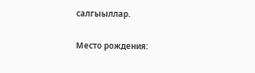салгыыллар.

Место рождения: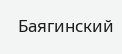Баягинский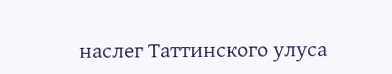наслег Таттинского улуса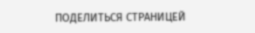ПОДЕЛИТЬСЯ СТРАНИЦЕЙ